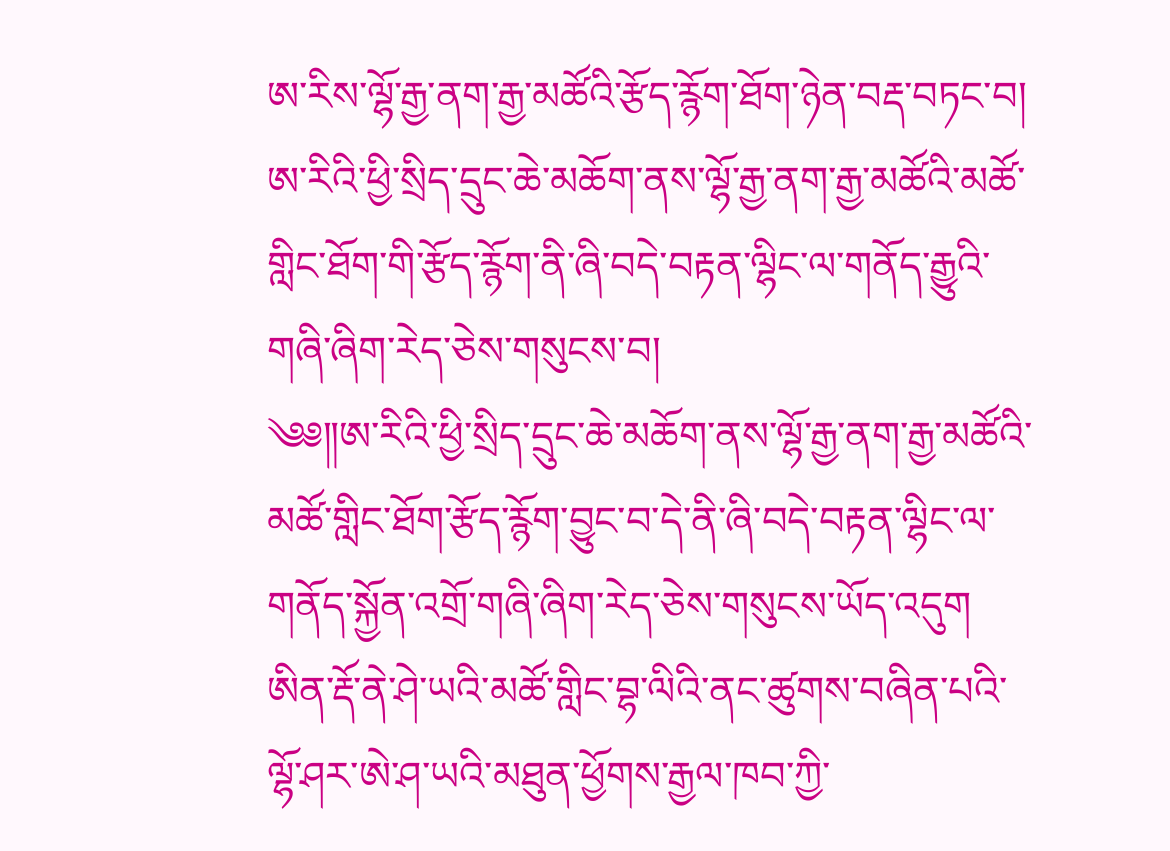ཨ་རིས་ལྷོ་རྒྱ་ནག་རྒྱ་མཚོའི་རྩོད་རྙོག་ཐོག་ཉེན་བརྡ་བཏང་བ།
ཨ་རིའི་ཕྱི་སྲིད་དྲུང་ཆེ་མཆོག་ནས་ལྷོ་རྒྱ་ནག་རྒྱ་མཚོའི་མཚོ་གླིང་ཐོག་གི་རྩོད་རྙོག་ནི་ཞི་བདེ་བརྟན་ལྷིང་ལ་གནོད་རྒྱུའི་གཞི་ཞིག་རེད་ཅེས་གསུངས་བ།
༄༅༎ཨ་རིའི་ཕྱི་སྲིད་དྲུང་ཆེ་མཆོག་ནས་ལྷོ་རྒྱ་ནག་རྒྱ་མཚོའི་མཚོ་གླིང་ཐོག་རྩོད་རྙོག་བྱུང་བ་དེ་ནི་ཞི་བདེ་བརྟན་ལྷིང་ལ་གནོད་སྐྱོན་འགྲོ་གཞི་ཞིག་རེད་ཅེས་གསུངས་ཡོད་འདུག
ཨིན་རྡོ་ནེ་ཤེ་ཡའི་མཚོ་གླིང་བྷ་ལིའི་ནང་ཚུགས་བཞིན་པའི་ལྷོ་ཤར་ཨེ་ཤ་ཡའི་མཐུན་ཕྱོགས་རྒྱལ་ཁབ་ཀྱི་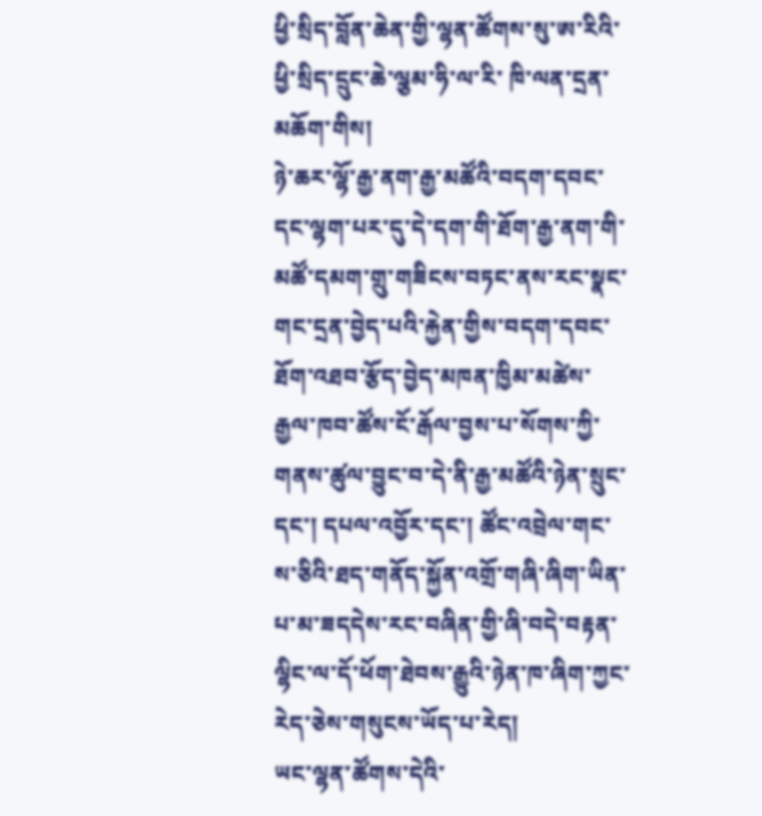ཕྱི་སྲིད་བློན་ཆེན་གྱི་ལྷན་ཚོགས་སུ་ཨ་རིའི་ཕྱི་སྲིད་དྲུང་ཆེ་ལྕམ་ཧི་ལ་རི་ ཁི་ལན་དྲན་མཆོག་གིས།
ཉེ་ཆར་ལྷོ་རྒྱ་ནག་རྒྱ་མཚོའི་བདག་དབང་དང་ལྷག་པར་དུ་དེ་དག་གི་ཐོག་རྒྱ་ནག་གི་མཚོ་དམག་གྲུ་གཟིངས་བཏང་ནས་རང་སྣང་གང་དྲན་བྱེད་པའི་རྐྱེན་གྱིས་བདག་དབང་ཐོག་འཐབ་རྩོད་བྱེད་མཁན་ཁྱིམ་མཚེས་རྒྱལ་ཁབ་ཚོས་ངོ་རྒོལ་བྱས་པ་སོགས་ཀྱི་གནས་ཚུལ་བྱུང་བ་དེ་ནི་རྒྱ་མཚོའི་ཉེན་སྲུང་དང་། དཔལ་འབྱོར་དང་། ཚོང་འབྲེལ་གང་ས་ཅིའི་ཐད་གནོད་སྐྱོན་འགྲོ་གཞི་ཞིག་ཡིན་པ་མ་ཟདདེས་རང་བཞིན་གྱི་ཞི་བདེ་བརྟན་ལྷིང་ལ་དོ་ཕོག་ཐེབས་རྒྱུའི་ཉེན་ཁ་ཞིག་ཀྱང་རེད་ཅེས་གསུངས་ཡོད་པ་རེད།
ཡང་ལྷན་ཚོགས་དེའི་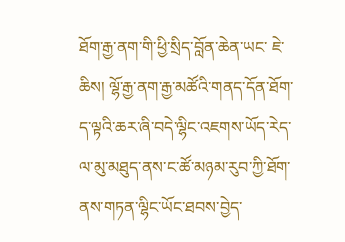ཐོག་རྒྱ་ནག་གི་ཕྱི་སྲིད་བློན་ཆེན་ཡང་ ཇེ་ཆིས། ལྷོ་རྒྱ་ནག་རྒྱ་མཚོའི་གནད་དོན་ཐོག་ད་ལྟའི་ཆར་ཞི་བདེ་ལྷིང་འཇགས་ཡོད་རེད་ལ་མུ་མཐུད་ནས་ང་ཚོ་མཉམ་རུབ་ཀྱི་ཐོག་ནས་གཏན་ལྷིང་ཡོང་ཐབས་བྱེད་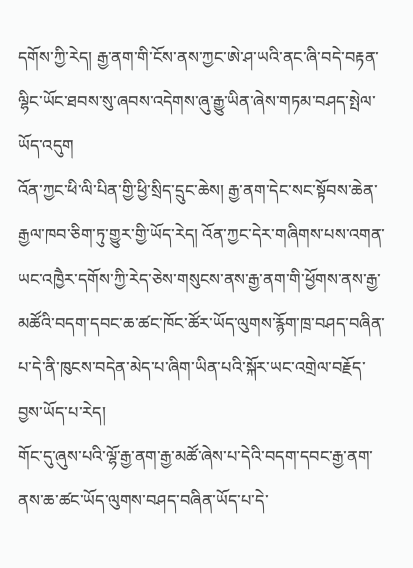དགོས་ཀྱི་རེད། རྒྱ་ནག་གི་ངོས་ནས་ཀྱང་ཨེ་ཤ་ཡའི་ནང་ཞི་བདེ་བརྟན་ལྷིང་ཡོང་ཐབས་སུ་ཞབས་འདེགས་ཞུ་རྒྱུ་ཡིན་ཞེས་གཏམ་བཤད་སྤེལ་ཡོད་འདུག
འོན་ཀྱང་ཕི་ལི་པིན་གྱི་ཕྱི་སྲིད་དྲུང་ཆེས། རྒྱ་ནག་དེང་སང་སྟོབས་ཆེན་རྒྱལ་ཁབ་ཅིག་ཏུ་གྱུར་གྱི་ཡོད་རེད། འོན་ཀྱང་དེར་གཞིགས་པས་འགན་ཡང་འཁྱཻར་དགོས་ཀྱི་རེད་ཅེས་གསུངས་ནས་རྒྱ་ནག་གི་ཕྱོགས་ནས་རྒྱ་མཚོའི་བདག་དབང་ཆ་ཚང་ཁོང་ཚོར་ཡོད་ལུགས་རྙོག་ཁྲ་བཤད་བཞིན་པ་དེ་ནི་ཁུངས་བདེན་མེད་པ་ཞིག་ཡིན་པའི་སྐོར་ཡང་འགྲེལ་བརྗོད་བྱས་ཡོད་པ་རེད།
གོང་དུ་ཞུས་པའི་ལྷོ་རྒྱ་ནག་རྒྱ་མཚོ་ཞེས་པ་དེའི་བདག་དབང་རྒྱ་ནག་ནས་ཆ་ཚང་ཡོད་ལུགས་བཤད་བཞིན་ཡོད་པ་དེ་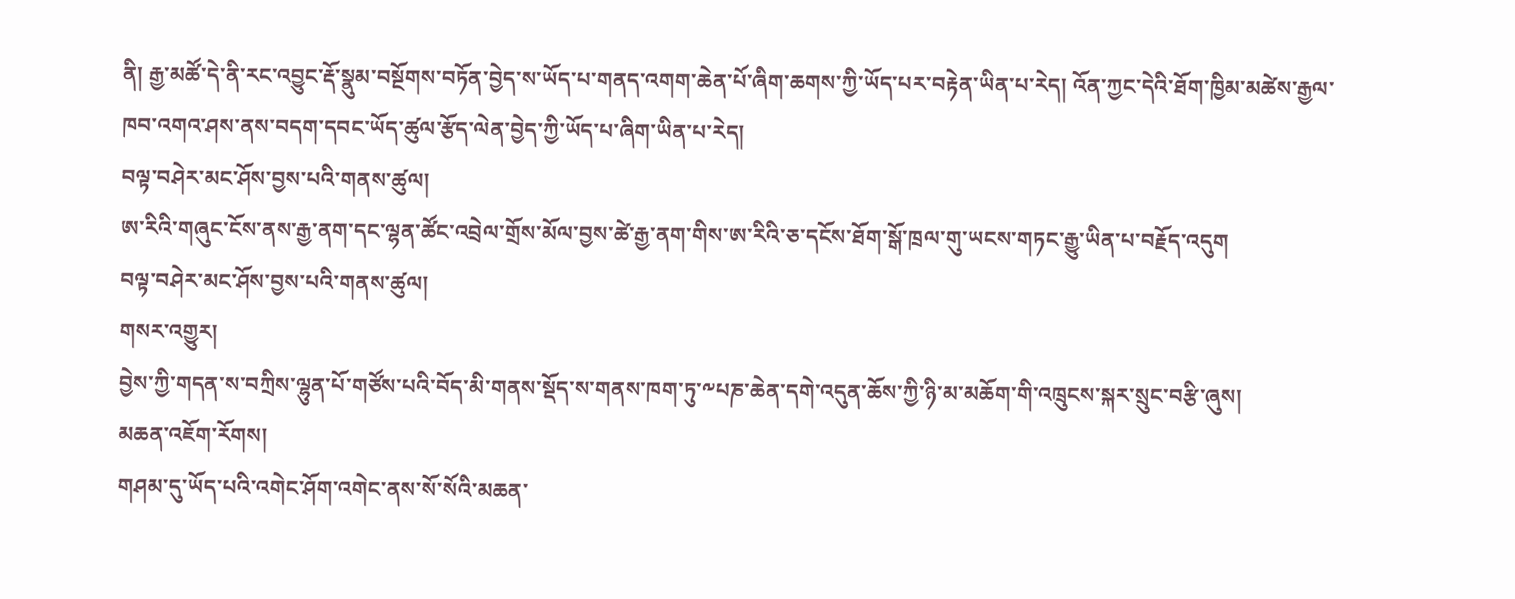ནི། རྒྱ་མཚོ་དེ་ནི་རང་འབྱུང་རྡོ་སྣུམ་བསྔོགས་བཏོན་བྱེད་ས་ཡོད་པ་གནད་འགག་ཆེན་པོ་ཞིག་ཆགས་ཀྱི་ཡོད་པར་བརྟེན་ཡིན་པ་རེད། འོན་ཀྱང་དེའི་ཐོག་ཁྱིམ་མཚེས་རྒྱལ་ཁབ་འགའ་ཤས་ནས་བདག་དབང་ཡོད་ཚུལ་རྩོད་ལེན་བྱེད་ཀྱི་ཡོད་པ་ཞིག་ཡིན་པ་རེད།
བལྟ་བཤེར་མང་ཤོས་བྱས་པའི་གནས་ཚུལ།
ཨ་རིའི་གཞུང་ངོས་ནས་རྒྱ་ནག་དང་ལྷན་ཚོང་འབྲེལ་གྲོས་མོལ་བྱས་ཚེ་རྒྱ་ནག་གིས་ཨ་རིའི་ཅ་དངོས་ཐོག་སྒོ་ཁྲལ་གུ་ཡངས་གཏང་རྒྱུ་ཡིན་པ་བརྗོད་འདུག
བལྟ་བཤེར་མང་ཤོས་བྱས་པའི་གནས་ཚུལ།
གསར་འགྱུར།
བྱེས་ཀྱི་གདན་ས་བཀྲིས་ལྷུན་པོ་གཙོས་པའི་བོད་མི་གནས་སྡོད་ས་གནས་ཁག་ཏུ་༸པཎ་ཆེན་དགེ་འདུན་ཆོས་ཀྱི་ཉི་མ་མཆོག་གི་འཁྲུངས་སྐར་སྲུང་བརྩི་ཞུས།
མཆན་འཇོག་རོགས།
གཤམ་དུ་ཡོད་པའི་འགེང་ཤོག་འགེང་ནས་སོ་སོའི་མཆན་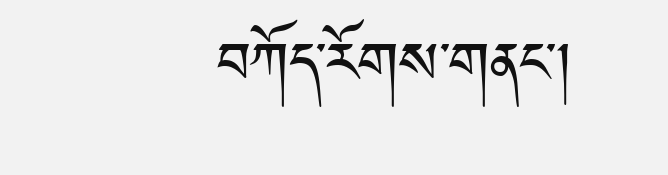བཀོད་རོགས་གནང་།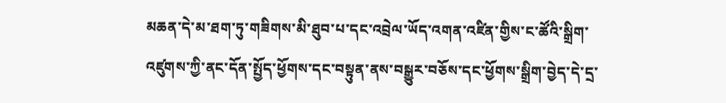མཆན་དེ་མ་ཐག་ཏུ་གཟིགས་མི་ཐུབ་པ་དང་འབྲེལ་ཡོད་འགན་འཛིན་གྱིས་ང་ཚོའི་སྒྲིག་འཛུགས་ཀྱི་ནང་དོན་སྤྱོད་ཕྱོགས་དང་བསྟུན་ནས་བསྒྱུར་བཅོས་དང་ཕྱོགས་སྒྲིག་བྱེད་དེ་དྲ་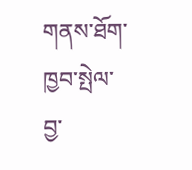གནས་ཐོག་ཁྱབ་སྤེལ་བྱ་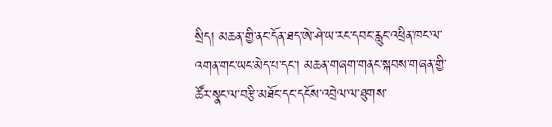སྲིད། མཆན་གྱི་ནང་དོན་ཐད་ཨེ་ཤེ་ཡ་རང་དབང་རླུང་འཕྲིན་ཁང་ལ་འགན་གང་ཡང་མེད་པ་དང་། མཆན་གཞག་གནང་སྐབས་གཞན་གྱི་ཚོར་སྣང་ལ་བརྩི་མཐོང་དང་དངོས་འབྲེལ་ལ་ཐུགས་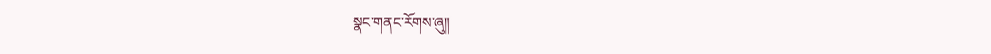སྣང་གནང་རོགས་ཞུ༎